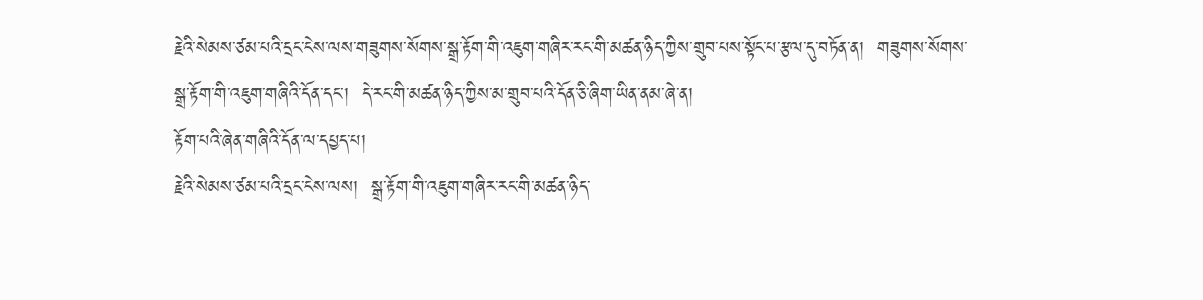རྗེའི་སེམས་ཙམ་པའི་དྲང་ངེས་ལས་གཟུགས་སོགས་སྒྲ་རྟོག་གི་འཇུག་གཞིར་རང་གི་མཚན་ཉིད་ཀྱིས་གྲུབ་པས་སྟོང་པ་རྩལ་དུ་བཏོན་ན།  གཟུགས་སོགས་སྒྲ་རྟོག་གི་འཇུག་གཞིའི་དོན་དང་།  དེ་རང་གི་མཚན་ཉིད་ཀྱིས་མ་གྲུབ་པའི་དོན་ཅི་ཞིག་ཡིན་ནམ་ཞེ་ན།
རྟོག་པའི་ཞེན་གཞིའི་དོན་ལ་དཔྱད་པ།
རྗེའི་སེམས་ཙམ་པའི་དྲང་ངེས་ལས།  སྒྲ་རྟོག་གི་འཇུག་གཞིར་རང་གི་མཚན་ཉིད་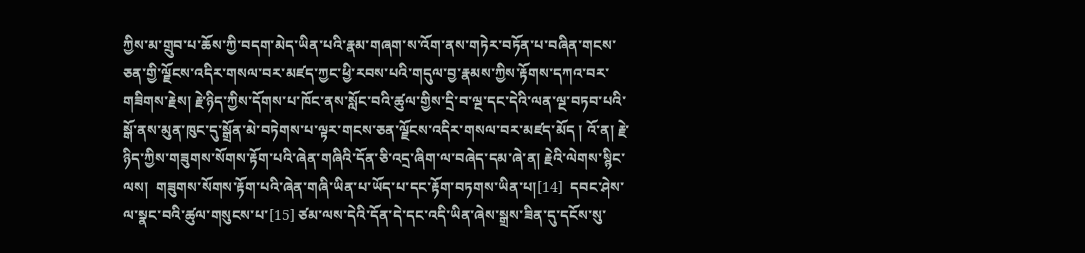ཀྱིས་མ་གྲུབ་པ་ཆོས་ཀྱི་བདག་མེད་ཡིན་པའི་རྣམ་གཞག་ས་འོག་ནས་གཏེར་བཏོན་པ་བཞིན་གངས་ཅན་གྱི་ལྗོངས་འདིར་གསལ་བར་མཛད་ཀྱང་ཕྱི་རབས་པའི་གདུལ་བྱ་རྣམས་ཀྱིས་རྟོགས་དཀའ་བར་གཟིགས་རྗེས། རྗེ་ཉིད་ཀྱིས་དོགས་པ་ཁོང་ནས་སློང་བའི་ཚུལ་གྱིས་དྲི་བ་ལྔ་དང་དེའི་ལན་ལྔ་བཏབ་པའི་སྒོ་ནས་མུན་ཁུང་དུ་སྒྲོན་མེ་བཏེགས་པ་ལྟར་གངས་ཅན་ལྗོངས་འདིར་གསལ་བར་མཛད་མོད ། འོ་ན། རྗེ་ཉིད་ཀྱིས་གཟུགས་སོགས་རྟོག་པའི་ཞེན་གཞིའི་དོན་ཅི་འདྲ་ཞིག་ལ་བཞེད་དམ་ཞེ་ན། རྗེའི་ལེགས་སྙིང་ལས།  གཟུགས་སོགས་རྟོག་པའི་ཞེན་གཞི་ཡིན་པ་ཡོད་པ་དང་རྟོག་བཏགས་ཡིན་པ།[14]  དབང་ཤེས་ལ་སྣང་བའི་ཚུལ་གསུངས་པ་[15] ཙམ་ལས་དེའི་དོན་དེ་དང་འདི་ཡིན་ཞེས་སྒྲས་ཟིན་དུ་དངོས་སུ་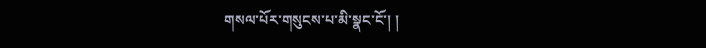གསལ་པོར་གསུངས་པ་མི་སྣང་ངོ་། །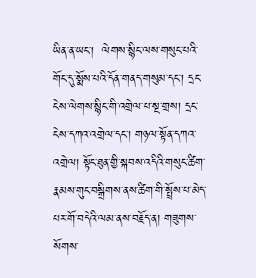ཡིན་ན་ཡང་།  ལེགས་སྙིང་ལས་གསུང་པའི་གོང་དུ་སྨོས་པའི་དོན་གནད་གསུམ་དང་། དྲང་ངེས་ལེགས་སྙིང་གི་འགྲེལ་པ་སྔ་གྲས། དྲང་ངེས་དཀའ་འགྲེལ་དང་། གཉལ་སྟོན་དཀའ་འགྲེལ། སྟོང་ཐུན་གྱི་སྐབས་འདིའི་གསུང་ཚིག་རྣམས་གུང་བསྒྲིགས་ནས་ཚིག་གི་སྤྲོས་པ་མེད་པར་གོ་བདེའི་ལམ་ནས་བརྗོད་ན། གཟུགས་སོགས་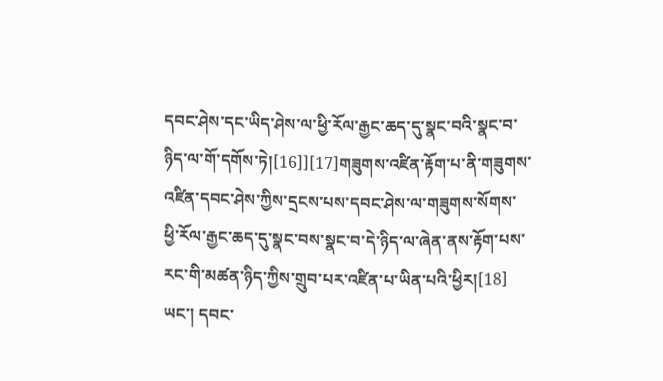དབང་ཤེས་དང་ཡིད་ཤེས་ལ་ཕྱི་རོལ་རྒྱང་ཆད་དུ་སྣང་བའི་སྣང་བ་ཉིད་ལ་གོ་དགོས་ཏེ།[16]][17]གཟུགས་འཛིན་རྟོག་པ་ནི་གཟུགས་འཛིན་དབང་ཤེས་ཀྱིས་དྲངས་པས་དབང་ཤེས་ལ་གཟུགས་སོགས་ཕྱི་རོལ་རྒྱང་ཆད་དུ་སྣང་བས་སྣང་བ་དེ་ཉིད་ལ་ཞེན་ནས་རྟོག་པས་རང་གི་མཚན་ཉིད་ཀྱིས་གྲུབ་པར་འཛིན་པ་ཡིན་པའི་ཕྱིར།[18]
ཡང་། དབང་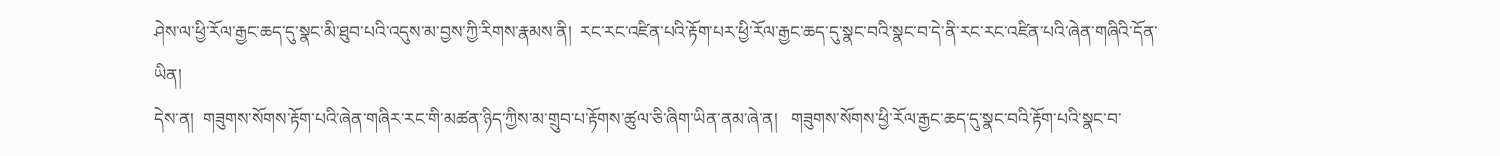ཤེས་ལ་ཕྱི་རོལ་རྒྱང་ཆད་དུ་སྣང་མི་ཐུབ་པའི་འདུས་མ་བྱས་ཀྱི་རིགས་རྣམས་ནི།  རང་རང་འཛིན་པའི་རྟོག་པར་ཕྱི་རོལ་རྒྱང་ཆད་དུ་སྣང་བའི་སྣང་བ་དེ་ནི་རང་རང་འཛིན་པའི་ཞེན་གཞིའི་དོན་ཡིན།
དེས་ན།  གཟུགས་སོགས་རྟོག་པའི་ཞེན་གཞིར་རང་གི་མཚན་ཉིད་ཀྱིས་མ་གྲུབ་པ་རྟོགས་ཚུལ་ཅི་ཞིག་ཡིན་ནམ་ཞེ་ན།   གཟུགས་སོགས་ཕྱི་རོལ་རྒྱང་ཆད་དུ་སྣང་བའི་རྟོག་པའི་སྣང་བ་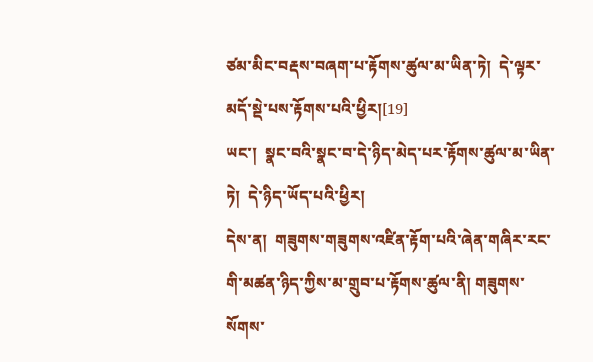ཙམ་མིང་བརྡས་བཞག་པ་རྟོགས་ཚུལ་མ་ཡིན་ཏེ།  དེ་ལྟར་མདོ་སྡེ་པས་རྟོགས་པའི་ཕྱིར།[19]
ཡང་།  སྣང་བའི་སྣང་བ་དེ་ཉིད་མེད་པར་རྟོགས་ཚུལ་མ་ཡིན་ཏེ།  དེ་ཉིད་ཡོད་པའི་ཕྱིར།
དེས་ན།  གཟུགས་གཟུགས་འཛིན་རྟོག་པའི་ཞེན་གཞིར་རང་གི་མཚན་ཉིད་ཀྱིས་མ་གྲུབ་པ་རྟོགས་ཚུལ་ནི། གཟུགས་སོགས་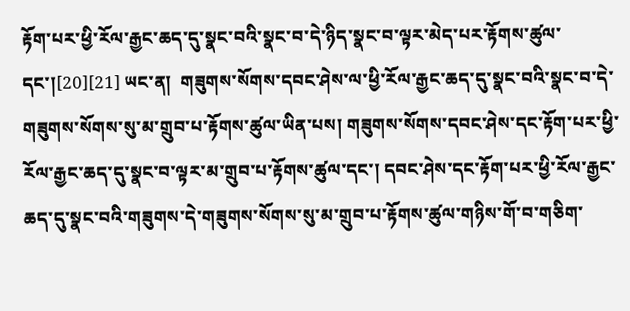རྟོག་པར་ཕྱི་རོལ་རྒྱང་ཆད་དུ་སྣང་བའི་སྣང་བ་དེ་ཉིད་སྣང་བ་ལྟར་མེད་པར་རྟོགས་ཚུལ་དང་།[20][21] ཡང་ན།  གཟུགས་སོགས་དབང་ཤེས་ལ་ཕྱི་རོལ་རྒྱང་ཆད་དུ་སྣང་བའི་སྣང་བ་དེ་གཟུགས་སོགས་སུ་མ་གྲུབ་པ་རྟོགས་ཚུལ་ཡིན་པས། གཟུགས་སོགས་དབང་ཤེས་དང་རྟོག་པར་ཕྱི་རོལ་རྒྱང་ཆད་དུ་སྣང་བ་ལྟར་མ་གྲུབ་པ་རྟོགས་ཚུལ་དང་། དབང་ཤེས་དང་རྟོག་པར་ཕྱི་རོལ་རྒྱང་ཆད་དུ་སྣང་བའི་གཟུགས་དེ་གཟུགས་སོགས་སུ་མ་གྲུབ་པ་རྟོགས་ཚུལ་གཉིས་གོ་བ་གཅིག་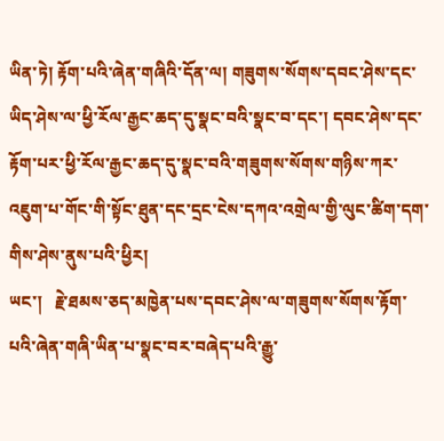ཡིན་ཏེ། རྟོག་པའི་ཞེན་གཞིའི་དོན་ལ། གཟུགས་སོགས་དབང་ཤེས་དང་ཡིད་ཤེས་ལ་ཕྱི་རོལ་རྒྱང་ཆད་དུ་སྣང་བའི་སྣང་བ་དང་། དབང་ཤེས་དང་རྟོག་པར་ཕྱི་རོལ་རྒྱང་ཆད་དུ་སྣང་བའི་གཟུགས་སོགས་གཉིས་ཀར་འཇུག་པ་གོང་གི་སྟོང་ཐུན་དང་དྲང་ངེས་དཀའ་འགྲེལ་གྱི་ལུང་ཚིག་དག་གིས་ཤེས་ནུས་པའི་ཕྱིར།
ཡང་།   རྗེ་ཐམས་ཅད་མཁྱེན་པས་དབང་ཤེས་ལ་གཟུགས་སོགས་རྟོག་པའི་ཞེན་གཞི་ཡིན་པ་སྣང་བར་བཞེད་པའི་རྒྱུ་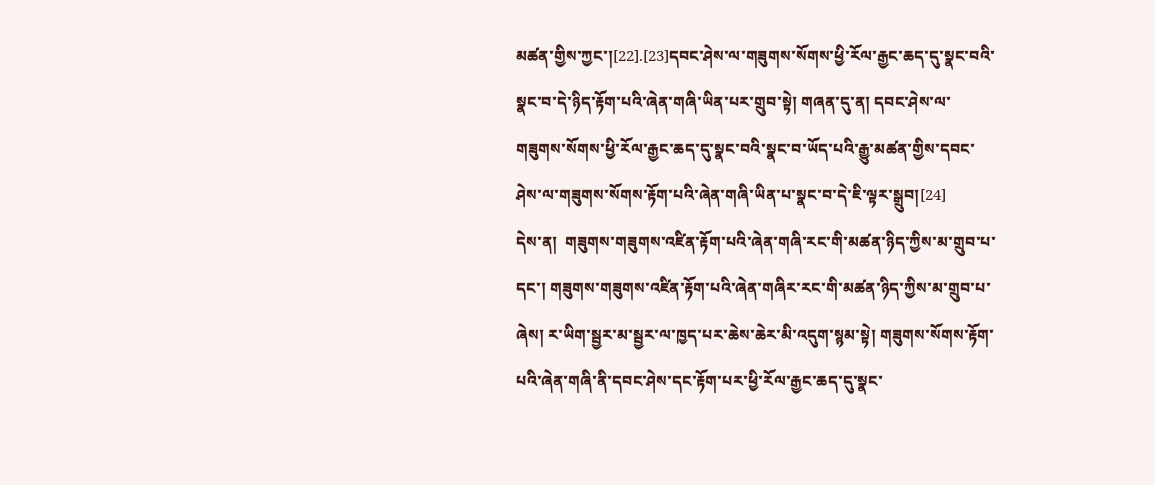མཚན་གྱིས་ཀྱང་།[22].[23]དབང་ཤེས་ལ་གཟུགས་སོགས་ཕྱི་རོལ་རྒྱང་ཆད་དུ་སྣང་བའི་སྣང་བ་དེ་ཉིད་རྟོག་པའི་ཞེན་གཞི་ཡིན་པར་གྲུབ་སྟེ། གཞན་དུ་ན། དབང་ཤེས་ལ་གཟུགས་སོགས་ཕྱི་རོལ་རྒྱང་ཆད་དུ་སྣང་བའི་སྣང་བ་ཡོད་པའི་རྒྱུ་མཚན་གྱིས་དབང་ཤེས་ལ་གཟུགས་སོགས་རྟོག་པའི་ཞེན་གཞི་ཡིན་པ་སྣང་བ་དེ་ཇི་ལྟར་སྒྲུབ།[24]
དེས་ན།  གཟུགས་གཟུགས་འཛིན་རྟོག་པའི་ཞེན་གཞི་རང་གི་མཚན་ཉིད་ཀྱིས་མ་གྲུབ་པ་དང་། གཟུགས་གཟུགས་འཛིན་རྟོག་པའི་ཞེན་གཞིར་རང་གི་མཚན་ཉིད་ཀྱིས་མ་གྲུབ་པ་ཞེས། ར་ཡིག་སྦྱར་མ་སྦྱར་ལ་ཁྱད་པར་ཆེས་ཆེར་མི་འདུག་སྙམ་སྟེ། གཟུགས་སོགས་རྟོག་པའི་ཞེན་གཞི་ནི་དབང་ཤེས་དང་རྟོག་པར་ཕྱི་རོལ་རྒྱང་ཆད་དུ་སྣང་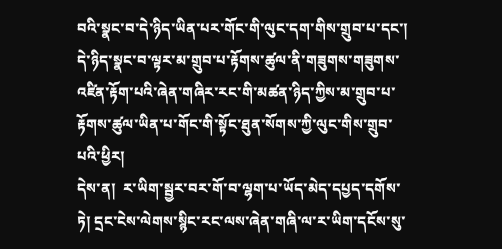བའི་སྣང་བ་དེ་ཉིད་ཡིན་པར་གོང་གི་ལུང་དག་གིས་གྲུབ་པ་དང་།  དེ་ཉིད་སྣང་བ་ལྟར་མ་གྲུབ་པ་རྟོགས་ཚུལ་ནི་གཟུགས་གཟུགས་འཛིན་རྟོག་པའི་ཞེན་གཞིར་རང་གི་མཚན་ཉིད་ཀྱིས་མ་གྲུབ་པ་རྟོགས་ཚུལ་ཡིན་པ་གོང་གི་སྟོང་ཐུན་སོགས་ཀྱི་ལུང་གིས་གྲུབ་པའི་ཕྱིར།
དེས་ན།  ར་ཡིག་སྦྱར་བར་གོ་བ་ལྷག་པ་ཡོད་མེད་དཔྱད་དགོས་ཏེ། དྲང་ངེས་ལེགས་སྙིང་རང་ལས་ཞེན་གཞི་ལ་ར་ཡིག་དངོས་སུ་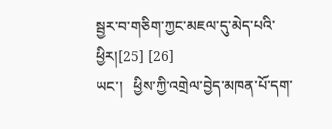སྦྱར་བ་གཅིག་ཀྱང་མཇལ་དུ་མེད་པའི་ཕྱིར།[25] [26]
ཡང་།   ཕྱིས་ཀྱི་འགྲེལ་བྱེད་མཁན་པོ་དག་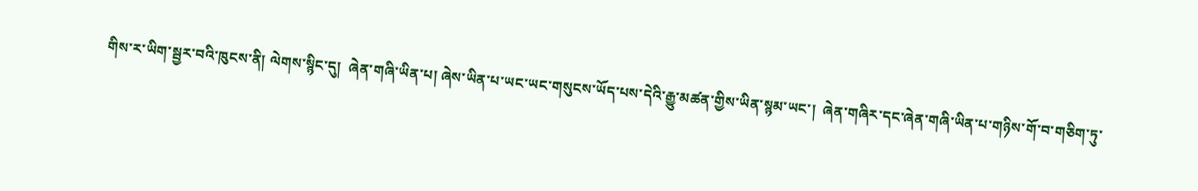གིས་ར་ཡིག་སྦྱར་བའི་ཁུངས་ནི། ལེགས་སྙིང་དུ།  ཞེན་གཞི་ཡིན་པ། ཞེས་ཡིན་པ་ཡང་ཡང་གསུངས་ཡོད་པས་དེའི་རྒྱུ་མཚན་གྱིས་ཡིན་སྙམ་ཡང་།  ཞེན་གཞིར་དང་ཞེན་གཞི་ཡིན་པ་གཉིས་གོ་བ་གཅིག་ཏུ་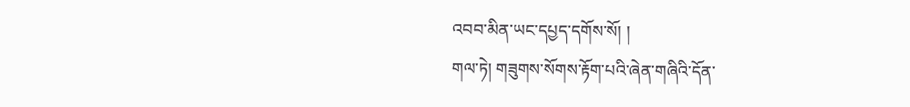འབབ་མིན་ཡང་དཔྱད་དགོས་སོ། །
གལ་ཏེ། གཟུགས་སོགས་རྟོག་པའི་ཞེན་གཞིའི་དོན་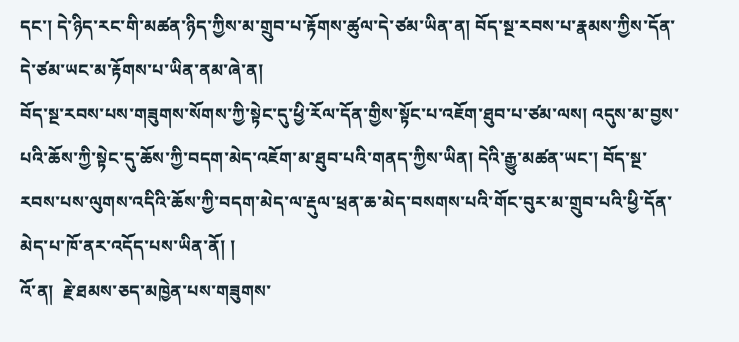དང་། དེ་ཉིད་རང་གི་མཚན་ཉིད་ཀྱིས་མ་གྲུབ་པ་རྟོགས་ཚུལ་དེ་ཙམ་ཡིན་ན། བོད་སྔ་རབས་པ་རྣམས་ཀྱིས་དོན་དེ་ཙམ་ཡང་མ་རྟོགས་པ་ཡིན་ནམ་ཞེ་ན།
བོད་སྔ་རབས་པས་གཟུགས་སོགས་ཀྱི་སྟེང་དུ་ཕྱི་རོལ་དོན་གྱིས་སྟོང་པ་འཇོག་ཐུབ་པ་ཙམ་ལས། འདུས་མ་བྱས་པའི་ཆོས་ཀྱི་སྟེང་དུ་ཆོས་ཀྱི་བདག་མེད་འཇོག་མ་ཐུབ་པའི་གནད་ཀྱིས་ཡིན། དེའི་རྒྱུ་མཚན་ཡང་། བོད་སྔ་རབས་པས་ལུགས་འདིའི་ཆོས་ཀྱི་བདག་མེད་ལ་རྡུལ་ཕྲན་ཆ་མེད་བསགས་པའི་གོང་བུར་མ་གྲུབ་པའི་ཕྱི་དོན་མེད་པ་ཁོ་ནར་འདོད་པས་ཡིན་ནོ། །
འོ་ན།  རྗེ་ཐམས་ཅད་མཁྱེན་པས་གཟུགས་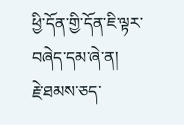ཕྱི་དོན་གྱི་དོན་ཇི་ལྟར་བཞེད་དམ་ཞེ་ན།
རྗེ་ཐམས་ཅད་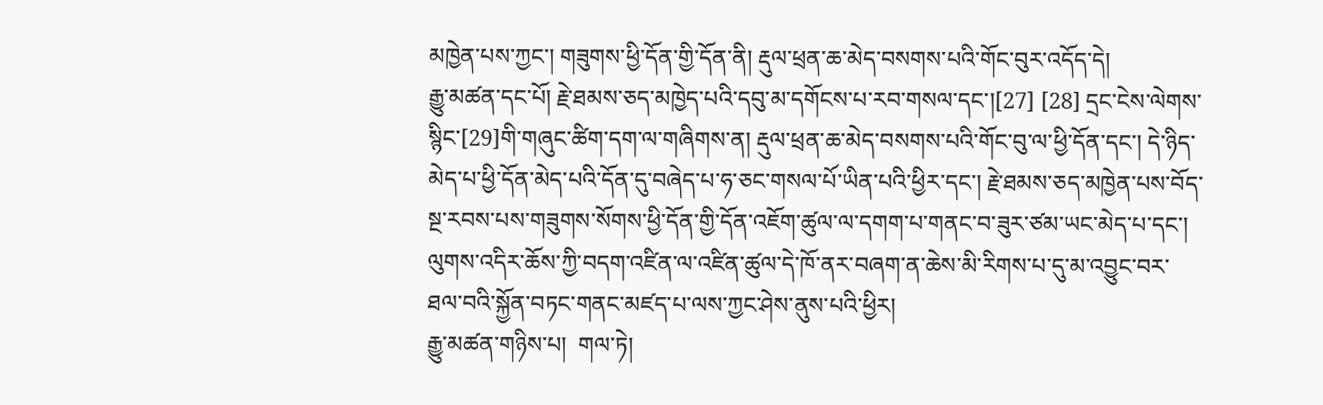མཁྱེན་པས་ཀྱང་། གཟུགས་ཕྱི་དོན་གྱི་དོན་ནི། རྡུལ་ཕྲན་ཆ་མེད་བསགས་པའི་གོང་བུར་འདོད་དེ།
རྒྱུ་མཚན་དང་པོ། རྗེ་ཐམས་ཅད་མཁྱེད་པའི་དབུ་མ་དགོངས་པ་རབ་གསལ་དང་།[27] [28] དྲང་ངེས་ལེགས་སྙིང་[29]གི་གཞུང་ཚིག་དག་ལ་གཞིགས་ན། རྡུལ་ཕྲན་ཆ་མེད་བསགས་པའི་གོང་བུ་ལ་ཕྱི་དོན་དང་། དེ་ཉིད་མེད་པ་ཕྱི་དོན་མེད་པའི་དོན་དུ་བཞེད་པ་ཧ་ཅང་གསལ་པོ་ཡིན་པའི་ཕྱིར་དང་། རྗེ་ཐམས་ཅད་མཁྱེན་པས་བོད་སྔ་རབས་པས་གཟུགས་སོགས་ཕྱི་དོན་གྱི་དོན་འཇོག་ཚུལ་ལ་དགག་པ་གནང་བ་ཟུར་ཙམ་ཡང་མེད་པ་དང་། ལུགས་འདིར་ཆོས་ཀྱི་བདག་འཛིན་ལ་འཛིན་ཚུལ་དེ་ཁོ་ནར་བཞག་ན་ཆེས་མི་རིགས་པ་དུ་མ་འབྱུང་བར་ཐལ་བའི་སྐྱོན་བཏང་གནང་མཛད་པ་ལས་ཀྱང་ཤེས་ནུས་པའི་ཕྱིར།
རྒྱུ་མཚན་གཉིས་པ།  གལ་ཏེ།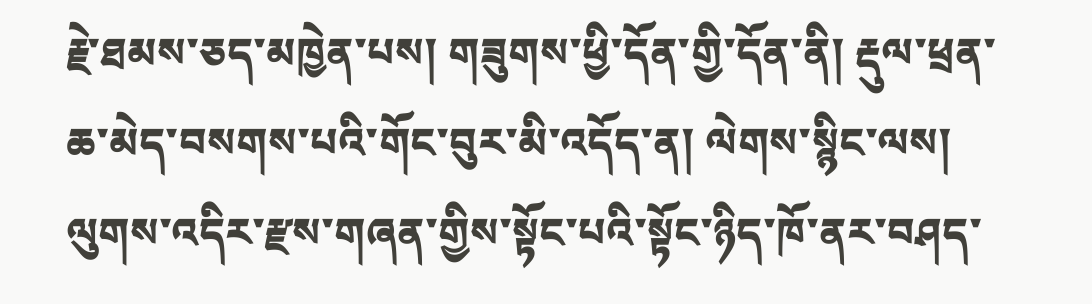རྗེ་ཐམས་ཅད་མཁྱེན་པས། གཟུགས་ཕྱི་དོན་གྱི་དོན་ནི། རྡུལ་ཕྲན་ཆ་མེད་བསགས་པའི་གོང་བུར་མི་འདོད་ན། ལེགས་སྙིང་ལས། ལུགས་འདིར་རྫས་གཞན་གྱིས་སྟོང་པའི་སྟོང་ཉིད་ཁོ་ནར་བཤད་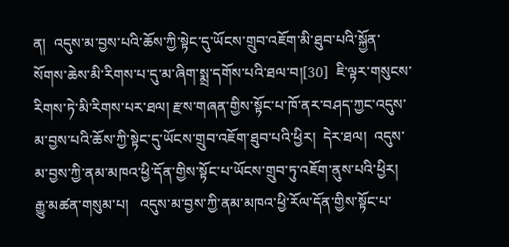ན།  འདུས་མ་བྱས་པའི་ཆོས་ཀྱི་སྟེང་དུ་ཡོངས་གྲུབ་འཇོག་མི་ཐུབ་པའི་སྐྱོན་སོགས་ཆེས་མི་རིགས་པ་དུ་མ་ཞིག་སྨྲ་དགོས་པའི་ཐལ་བ།[30]  ཇི་ལྟར་གསུངས་རིགས་ཏེ་མི་རིགས་པར་ཐལ། རྫས་གཞན་གྱིས་སྟོང་པ་ཁོ་ནར་བཤད་ཀྱང་འདུས་མ་བྱས་པའི་ཆོས་ཀྱི་སྟེང་དུ་ཡོངས་གྲུབ་འཇོག་ཐུབ་པའི་ཕྱིར།  དེར་ཐལ།  འདུས་མ་བྱས་ཀྱི་ནམ་མཁའ་ཕྱི་དོན་གྱིས་སྟོང་པ་ཡོངས་གྲུབ་ཏུ་འཇོག་ནུས་པའི་ཕྱིར།
རྒྱུ་མཚན་གསུམ་པ།   འདུས་མ་བྱས་ཀྱི་ནམ་མཁའ་ཕྱི་རོལ་དོན་གྱིས་སྟོང་པ་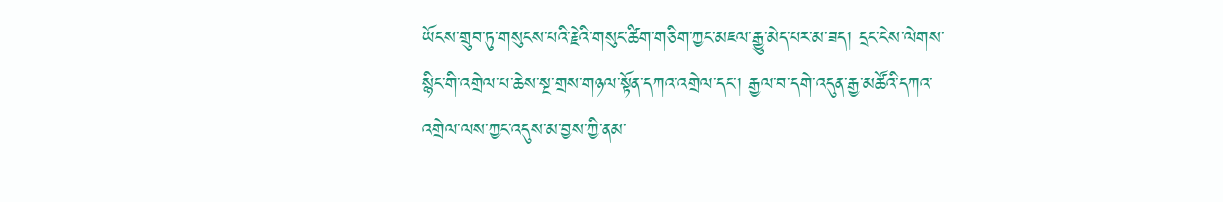ཡོངས་གྲུབ་ཏུ་གསུངས་པའི་རྗེའི་གསུང་ཚིག་གཅིག་ཀྱང་མཇལ་རྒྱུ་མེད་པར་མ་ཟད། དྲང་ངེས་ལེགས་སྙིང་གི་འགྲེལ་པ་ཆེས་སྔ་གྲས་གཉལ་སྟོན་དཀའ་འགྲེལ་དང་། རྒྱལ་བ་དགེ་འདུན་རྒྱ་མཚོའི་དཀའ་འགྲེལ་ལས་ཀྱང་འདུས་མ་བྱས་ཀྱི་ནམ་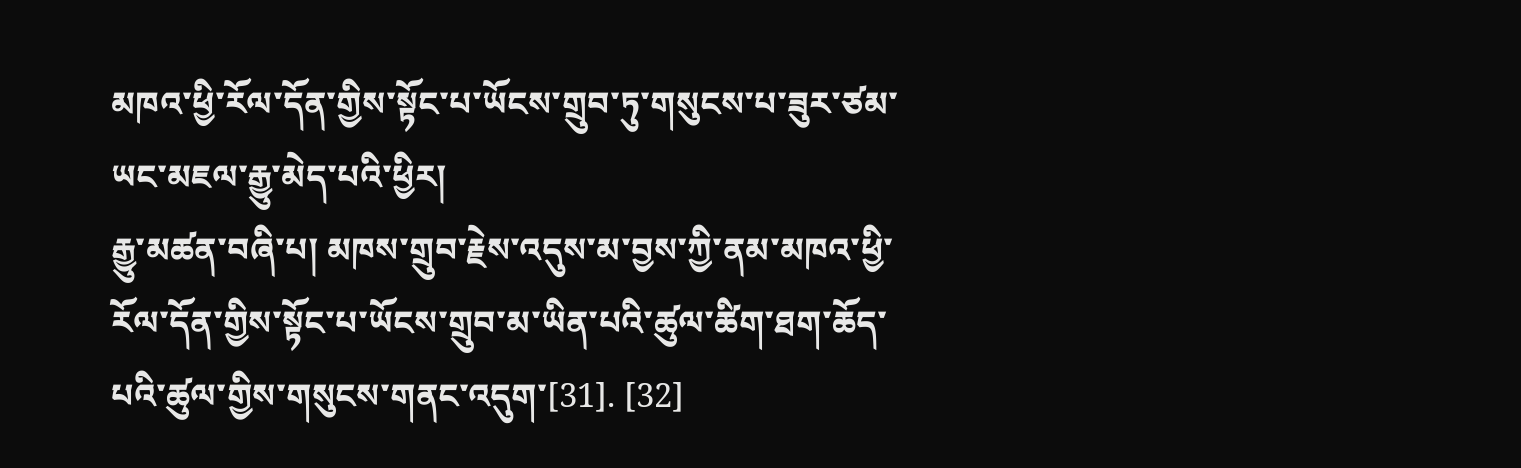མཁའ་ཕྱི་རོལ་དོན་གྱིས་སྟོང་པ་ཡོངས་གྲུབ་ཏུ་གསུངས་པ་ཟུར་ཙམ་ཡང་མཇལ་རྒྱུ་མེད་པའི་ཕྱིར།
རྒྱུ་མཚན་བཞི་པ། མཁས་གྲུབ་རྗེས་འདུས་མ་བྱས་ཀྱི་ནམ་མཁའ་ཕྱི་རོལ་དོན་གྱིས་སྟོང་པ་ཡོངས་གྲུབ་མ་ཡིན་པའི་ཚུལ་ཚིག་ཐག་ཆོད་པའི་ཚུལ་གྱིས་གསུངས་གནང་འདུག་[31]. [32]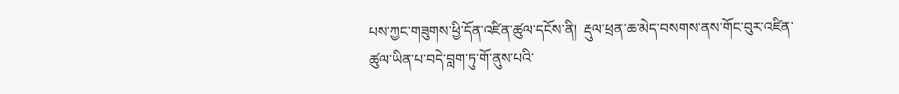པས་ཀྱང་གཟུགས་ཕྱི་དོན་འཛིན་ཚུལ་དངོས་ནི།  རྡུལ་ཕྲན་ཆ་མེད་བསགས་ནས་གོང་བུར་འཛིན་ཚུལ་ཡིན་པ་བདེ་བླག་ཏུ་གོ་ནུས་པའི་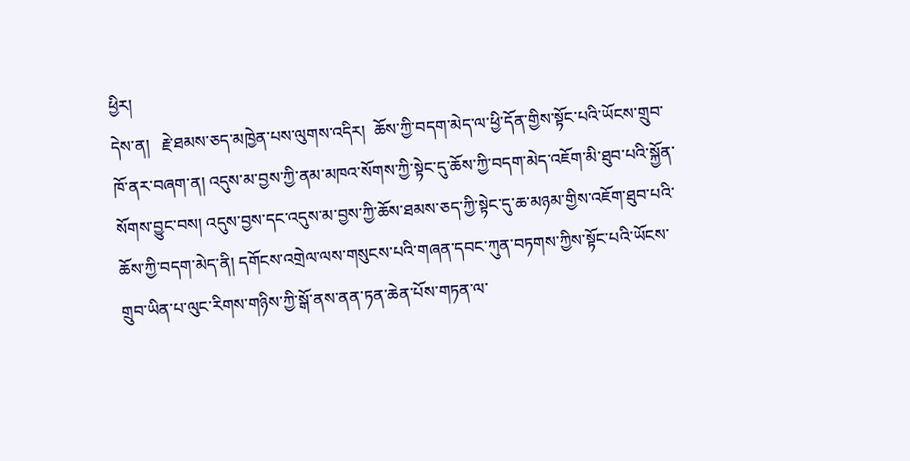ཕྱིར།
དེས་ན།   རྗེ་ཐམས་ཅད་མཁྱེན་པས་ལུགས་འདིར།  ཆོས་ཀྱི་བདག་མེད་ལ་ཕྱི་དོན་གྱིས་སྟོང་པའི་ཡོངས་གྲུབ་ཁོ་ནར་བཞག་ན། འདུས་མ་བྱས་ཀྱི་ནམ་མཁའ་སོགས་ཀྱི་སྟེང་དུ་ཆོས་ཀྱི་བདག་མེད་འཇོག་མི་ཐུབ་པའི་སྐྱོན་སོགས་བྱུང་བས། འདུས་བྱས་དང་འདུས་མ་བྱས་ཀྱི་ཆོས་ཐམས་ཅད་ཀྱི་སྟེང་དུ་ཆ་མཉམ་གྱིས་འཇོག་ཐུབ་པའི་ཆོས་ཀྱི་བདག་མེད་ནི། དགོངས་འགྲེལ་ལས་གསུངས་པའི་གཞན་དབང་ཀུན་བཏགས་ཀྱིས་སྟོང་པའི་ཡོངས་གྲུབ་ཡིན་པ་ལུང་རིགས་གཉིས་ཀྱི་སྒོ་ནས་ནན་ཏན་ཆེན་པོས་གཏན་ལ་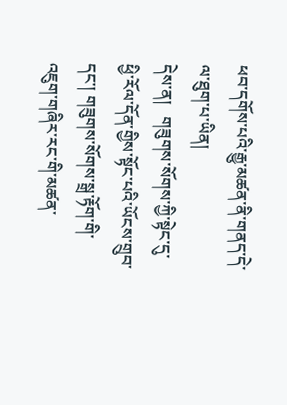ཕབ་དགོས་པའི་རྒྱུ་མཚན་ནི་གནད་དེ་ལ་ཐུག་པ་ཡིན།
དེས་ན།   གཟུགས་སོགས་ཀྱི་སྟེང་དུ་ཕྱི་རོལ་དོན་གྱིས་སྟོང་པའི་ཡོངས་གྲུབ་དང་། གཟུགས་སོགས་སྒྲ་རྟོག་གི་འཇུག་གཞིར་རང་གི་མཚན་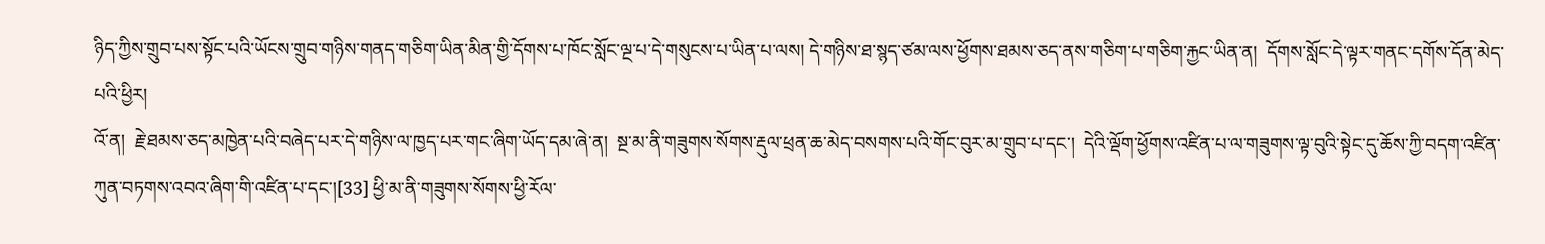ཉིད་ཀྱིས་གྲུབ་པས་སྟོང་པའི་ཡོངས་གྲུབ་གཉིས་གནད་གཅིག་ཡིན་མིན་གྱི་དོགས་པ་ཁོང་སློང་ལྔ་པ་དེ་གསུངས་པ་ཡིན་པ་ལས། དེ་གཉིས་ཐ་སྙད་ཙམ་ལས་ཕྱོགས་ཐམས་ཅད་ནས་གཅིག་པ་གཅིག་རྐྱང་ཡིན་ན།  དོགས་སློང་དེ་ལྟར་གནང་དགོས་དོན་མེད་པའི་ཕྱིར།
འོ་ན།  རྗེ་ཐམས་ཅད་མཁྱེན་པའི་བཞེད་པར་དེ་གཉིས་ལ་ཁྱད་པར་གང་ཞིག་ཡོད་དམ་ཞེ་ན།  སྔ་མ་ནི་གཟུགས་སོགས་རྡུལ་ཕྲན་ཆ་མེད་བསགས་པའི་གོང་བུར་མ་གྲུབ་པ་དང་།  དེའི་ལྡོག་ཕྱོགས་འཛིན་པ་ལ་གཟུགས་ལྟ་བུའི་སྟེང་དུ་ཆོས་ཀྱི་བདག་འཛིན་ཀུན་བཏགས་འབའ་ཞིག་གི་འཛིན་པ་དང་།[33] ཕྱི་མ་ནི་གཟུགས་སོགས་ཕྱི་རོལ་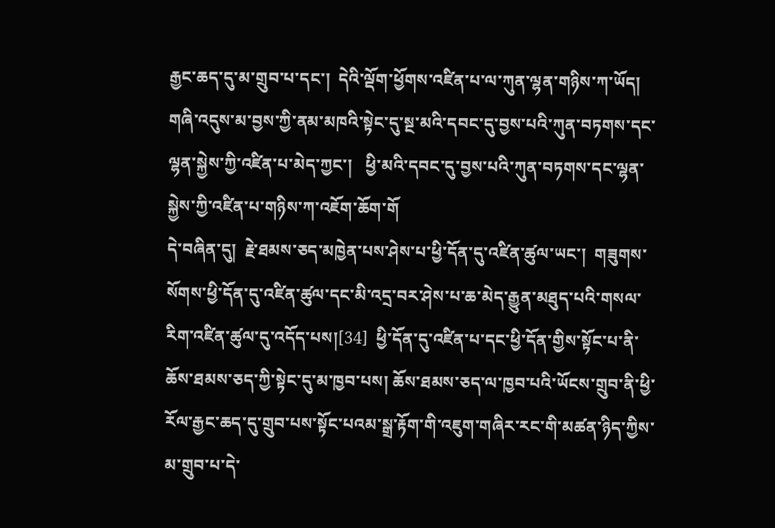རྒྱང་ཆད་དུ་མ་གྲུབ་པ་དང་།  དེའི་ལྡོག་ཕྱོགས་འཛིན་པ་ལ་ཀུན་ལྷན་གཉིས་ཀ་ཡོད། གཞི་འདུས་མ་བྱས་ཀྱི་ནམ་མཁའི་སྟེང་དུ་སྔ་མའི་དབང་དུ་བྱས་པའི་ཀུན་བཏགས་དང་ལྷན་སྐྱེས་ཀྱི་འཛིན་པ་མེད་ཀྱང་།   ཕྱི་མའི་དབང་དུ་བྱས་པའི་ཀུན་བཏགས་དང་ལྷན་སྐྱེས་ཀྱི་འཛིན་པ་གཉིས་ཀ་འཇོག་ཆོག་གོ
དེ་བཞིན་དུ།  རྗེ་ཐམས་ཅད་མཁྱེན་པས་ཤེས་པ་ཕྱི་དོན་དུ་འཛིན་ཚུལ་ཡང་།  གཟུགས་སོགས་ཕྱི་དོན་དུ་འཛིན་ཚུལ་དང་མི་འདྲ་བར་ཤེས་པ་ཆ་མེད་རྒྱུན་མཐུད་པའི་གསལ་རིག་འཛིན་ཚུལ་དུ་འདོད་པས།[34]  ཕྱི་དོན་དུ་འཛིན་པ་དང་ཕྱི་དོན་གྱིས་སྟོང་པ་ནི་ཆོས་ཐམས་ཅད་ཀྱི་སྟེང་དུ་མ་ཁྱབ་པས། ཆོས་ཐམས་ཅད་ལ་ཁྱབ་པའི་ཡོངས་གྲུབ་ནི་ཕྱི་རོལ་རྒྱང་ཆད་དུ་གྲུབ་པས་སྟོང་པའམ་སྒྲ་རྟོག་གི་འཇུག་གཞིར་རང་གི་མཚན་ཉིད་ཀྱིས་མ་གྲུབ་པ་དེ་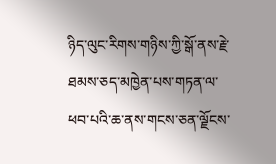ཉིད་ལུང་རིགས་གཉིས་ཀྱི་སྒོ་ནས་རྗེ་ཐམས་ཅད་མཁྱེན་པས་གཏན་ལ་ཕབ་པའི་ཆ་ནས་གངས་ཅན་ལྗོངས་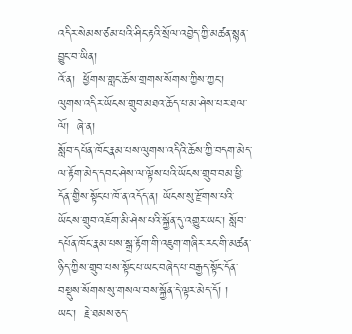འདིར་སེམས་ཙམ་པའི་ཤིང་རྟའི་སྲོལ་འབྱེད་ཀྱི་མཚན་སྙན་བྱུང་བ་ཡིན།
འོ་ན།  ཕྱོགས་གླང་ཆོས་གྲགས་སོགས་ཀྱིས་ཀྱང་།  ལུགས་འདིར་ཡོངས་གྲུབ་མཐའ་ཆོད་པ་མ་ཤེས་པར་ཐལ་ལོ།  ཞེ་ན།
སློབ་དཔོན་ཁོང་རྣམ་པས་ལུགས་འདིའི་ཆོས་ཀྱི་བདག་མེད་ལ་རྟོག་མེད་དབང་ཤེས་ལ་ལྟོས་པའི་ཡོངས་གྲུབ་བམ་ཕྱི་དོན་གྱིས་སྟོང་པ་ཁོ་ན་འདོད་ན། ཡོངས་སུ་རྫོགས་པའི་ཡོངས་གྲུབ་འཇོག་མི་ཤེས་པའི་སྐྱོན་དུ་འགྱུར་ཡང་། སློབ་དཔོན་ཁོང་རྣམ་པས་སྒྲ་རྟོག་གི་འཇུག་གཞིར་རང་གི་མཚན་ཉིད་ཀྱིས་གྲུབ་པས་སྟོང་པ་ཡང་བཞེད་པ་བརྒྱད་སྟོང་དོན་བསྡུས་སོགས་སུ་གསལ་བས་སྐྱོན་དེ་ལྟར་མེད་དོ། །
ཡང་།  རྗེ་ཐམས་ཅད་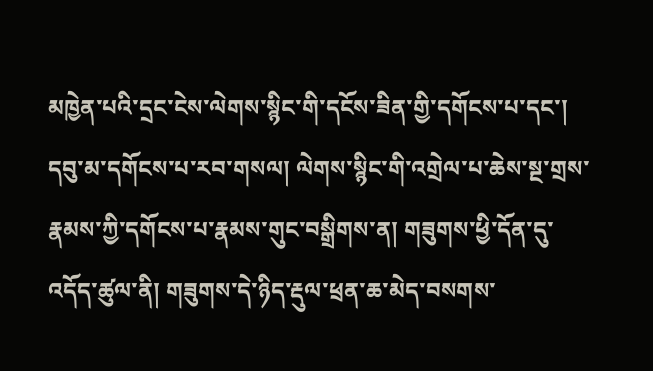མཁྱེན་པའི་དྲང་ངེས་ལེགས་སྙིང་གི་དངོས་ཟིན་གྱི་དགོངས་པ་དང་། དབུ་མ་དགོངས་པ་རབ་གསལ། ལེགས་སྙིང་གི་འགྲེལ་པ་ཆེས་སྔ་གྲས་རྣམས་ཀྱི་དགོངས་པ་རྣམས་གུང་བསྒྲིགས་ན། གཟུགས་ཕྱི་དོན་དུ་འདོད་ཚུལ་ནི། གཟུགས་དེ་ཉིད་རྡུལ་ཕྲན་ཆ་མེད་བསགས་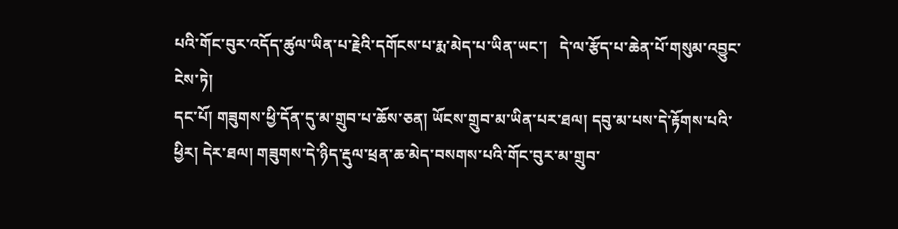པའི་གོང་བུར་འདོད་ཚུལ་ཡིན་པ་རྗེའི་དགོངས་པ་རྨ་མེད་པ་ཡིན་ཡང་།   དེ་ལ་རྩོད་པ་ཆེན་པོ་གསུམ་འབྱུང་ངེས་ཏེ།
དང་པོ། གཟུགས་ཕྱི་དོན་དུ་མ་གྲུབ་པ་ཆོས་ཅན། ཡོངས་གྲུབ་མ་ཡིན་པར་ཐལ། དབུ་མ་པས་དེ་རྟོགས་པའི་ཕྱིར། དེར་ཐལ། གཟུགས་དེ་ཉིད་རྡུལ་ཕྲན་ཆ་མེད་བསགས་པའི་གོང་བུར་མ་གྲུབ་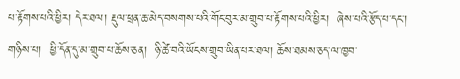པ་རྟོགས་པའི་ཕྱིར། དེར་ཐལ། རྡུལ་ཕྲན་ཆ་མེད་བསགས་པའི་གོང་བུར་མ་གྲུབ་པ་རྟོགས་པའི་ཕྱིར།  ཞེས་པའི་རྩོད་པ་དང་།
གཉིས་པ།  ཕྱི་དོན་དུ་མ་གྲུབ་པ་ཆོས་ཅན།  ཉི་ཚེ་བའི་ཡོངས་གྲུབ་ཡིན་པར་ཐལ། ཆོས་ཐམས་ཅད་ལ་ཁྱབ་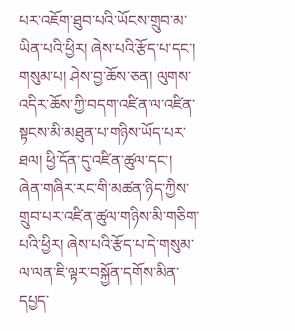པར་འཇོག་ཐུབ་པའི་ཡོངས་གྲུབ་མ་ཡིན་པའི་ཕྱིར། ཞེས་པའི་རྩོད་པ་དང་།
གསུམ་པ། ཤེས་བྱ་ཆོས་ཅན། ལུགས་འདིར་ཆོས་ཀྱི་བདག་འཛིན་ལ་འཛིན་སྟངས་མི་མཐུན་པ་གཉིས་ཡོད་པར་ཐལ། ཕྱི་དོན་དུ་འཛིན་ཚུལ་དང་།  ཞེན་གཞིར་རང་གི་མཚན་ཉིད་ཀྱིས་གྲུབ་པར་འཛིན་ཚུལ་གཉིས་མི་གཅིག་པའི་ཕྱིར། ཞེས་པའི་རྩོད་པ་དེ་གསུམ་ལ་ལན་ཇི་ལྟར་བསྐྱོན་དགོས་མིན་དཔྱད་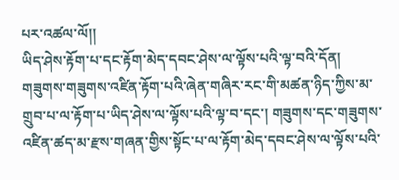པར་འཚལ་ལོ།།
ཡིད་ཤེས་རྟོག་པ་དང་རྟོག་མེད་དབང་ཤེས་ལ་ལྟོས་པའི་ལྟ་བའི་དོན།
གཟུགས་གཟུགས་འཛིན་རྟོག་པའི་ཞེན་གཞིར་རང་གི་མཚན་ཉིད་ཀྱིས་མ་གྲུབ་པ་ལ་རྟོག་པ་ཡིད་ཤེས་ལ་ལྟོས་པའི་ལྟ་བ་དང་། གཟུགས་དང་གཟུགས་འཛིན་ཚད་མ་རྫས་གཞན་གྱིས་སྟོང་པ་ལ་རྟོག་མེད་དབང་ཤེས་ལ་ལྟོས་པའི་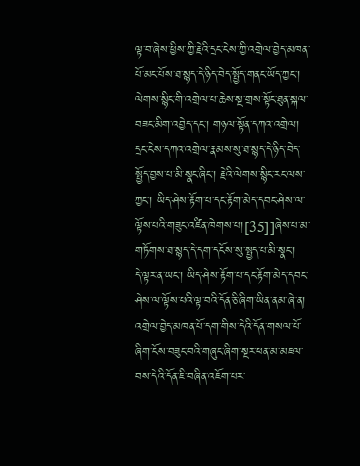ལྟ་བ་ཞེས་ཕྱིས་ཀྱི་རྗེའི་དྲང་ངེས་ཀྱི་འགྲེལ་བྱེད་མཁན་པོ་མང་པོས་ཐ་སྙད་དེ་ཉིད་བེད་སྤྱོད་གནང་ཡོད་ཀྱང་། ལེགས་སྙིང་གི་འགྲེལ་པ་ཆེས་སྔ་གྲས་སྟོང་ཐུན་སྐལ་བཟང་མིག་འབྱེད་དང་། གཉལ་སྟོན་དཀའ་འགྲེལ། དྲང་ངེས་དཀའ་འགྲེལ་རྣམས་སུ་ཐ་སྙད་དེ་ཉིད་བེད་སྤྱོད་བྱས་པ་མི་སྣང་ཞིང་། རྗེའི་ལེགས་སྙིང་རང་ལས་ཀྱང་། ཡིད་ཤེས་རྟོག་པ་དང་རྟོག་མེད་དབང་ཤེས་ལ་ལྟོས་པའི་གཟུང་འཛིན་ཁེགས་པ།[35]]ཞེས་པ་མ་གཏོགས་ཐ་སྙད་དེ་དག་དངོས་སུ་སྤྱད་པ་མི་སྣང་།  དེ་ལྟར་ན་ཡང་། ཡིད་ཤེས་རྟོག་པ་དང་རྟོག་མེད་དབང་ཤེས་ལ་ལྟོས་པའི་ལྟ་བའི་དོན་ཅི་ཞིག་ཡིན་ནམ་ཞེ་ན།
འགྲེལ་བྱེད་མཁན་པོ་དག་གིས་དེའི་དོན་གསལ་པོ་ཞིག་ངོས་བཟུང་བའི་གཞུང་ཞིག་སྔར་ཕན་མ་མཇལ་བས་དེའི་དོན་ཇི་བཞིན་འཇོག་པར་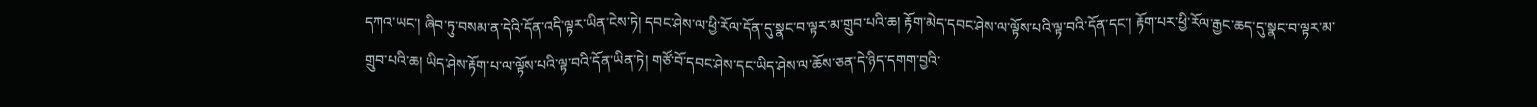དཀའ་ཡང་། ཞིབ་ཏུ་བསམ་ན་དེའི་དོན་འདི་ལྟར་ཡིན་ངེས་ཏེ། དབང་ཤེས་ལ་ཕྱི་རོལ་དོན་དུ་སྣང་བ་ལྟར་མ་གྲུབ་པའི་ཆ། རྟོག་མེད་དབང་ཤེས་ལ་ལྟོས་པའི་ལྟ་བའི་དོན་དང་། རྟོག་པར་ཕྱི་རོལ་རྒྱང་ཆད་དུ་སྣང་བ་ལྟར་མ་གྲུབ་པའི་ཆ། ཡིད་ཤེས་རྟོག་པ་ལ་ལྟོས་པའི་ལྟ་བའི་དོན་ཡིན་ཏེ། གཙོ་བོ་དབང་ཤེས་དང་ཡིད་ཤེས་ལ་ཆོས་ཅན་དེ་ཉིད་དགག་བྱའི་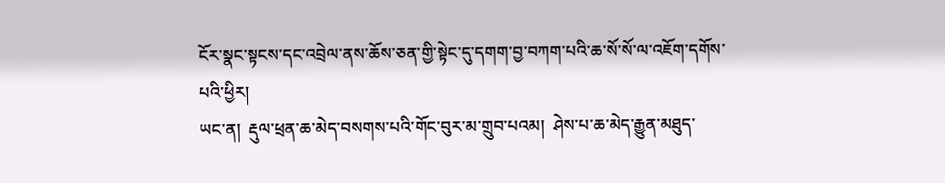ངོར་སྣང་སྟངས་དང་འབྲེལ་ནས་ཆོས་ཅན་གྱི་སྟེང་དུ་དགག་བྱ་བཀག་པའི་ཆ་སོ་སོ་ལ་འཇོག་དགོས་པའི་ཕྱིར།
ཡང་ན།  རྡུལ་ཕྲན་ཆ་མེད་བསགས་པའི་གོང་བུར་མ་གྲུབ་པའམ།  ཤེས་པ་ཆ་མེད་རྒྱུན་མཐུད་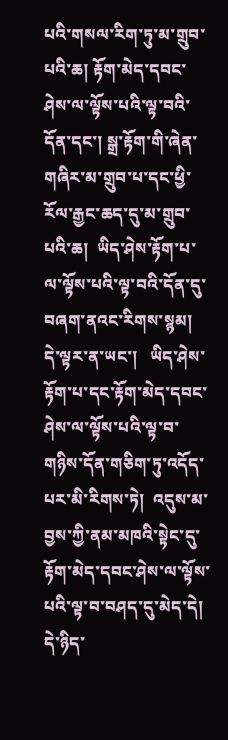པའི་གསལ་རིག་ཏུ་མ་གྲུབ་པའི་ཆ། རྟོག་མེད་དབང་ཤེས་ལ་ལྟོས་པའི་ལྟ་བའི་དོན་དང་། སྒྲ་རྟོག་གི་ཞེན་གཞིར་མ་གྲུབ་པ་དང་ཕྱི་རོལ་རྒྱང་ཆད་དུ་མ་གྲུབ་པའི་ཆ།  ཡིད་ཤེས་རྟོག་པ་ལ་ལྟོས་པའི་ལྟ་བའི་དོན་དུ་བཞག་ནའང་རིགས་སྙམ།
དེ་ལྟར་ན་ཡང་།   ཡིད་ཤེས་རྟོག་པ་དང་རྟོག་མེད་དབང་ཤེས་ལ་ལྟོས་པའི་ལྟ་བ་གཉིས་དོན་གཅིག་ཏུ་འདོད་པར་མི་རིགས་ཏེ།  འདུས་མ་བྱས་ཀྱི་ནམ་མཁའི་སྟེང་དུ་རྟོག་མེད་དབང་ཤེས་ལ་ལྟོས་པའི་ལྟ་བ་བཤད་དུ་མེད་དེ།  དེ་ཉིད་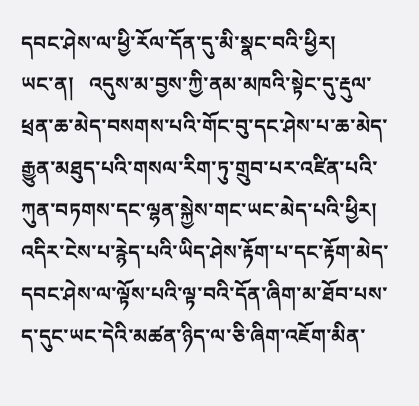དབང་ཤེས་ལ་ཕྱི་རོལ་དོན་དུ་མི་སྣང་བའི་ཕྱིར།
ཡང་ན།   འདུས་མ་བྱས་ཀྱི་ནམ་མཁའི་སྟེང་དུ་རྡུལ་ཕྲན་ཆ་མེད་བསགས་པའི་གོང་བུ་དང་ཤེས་པ་ཆ་མེད་རྒྱུན་མཐུད་པའི་གསལ་རིག་ཏུ་གྲུབ་པར་འཛིན་པའི་ཀུན་བཏགས་དང་ལྷན་སྐྱེས་གང་ཡང་མེད་པའི་ཕྱིར། འདིར་ངེས་པ་རྙེད་པའི་ཡིད་ཤེས་རྟོག་པ་དང་རྟོག་མེད་དབང་ཤེས་ལ་ལྟོས་པའི་ལྟ་བའི་དོན་ཞིག་མ་ཐོབ་པས་ད་དུང་ཡང་དེའི་མཚན་ཉིད་ལ་ཅི་ཞིག་འཇོག་མིན་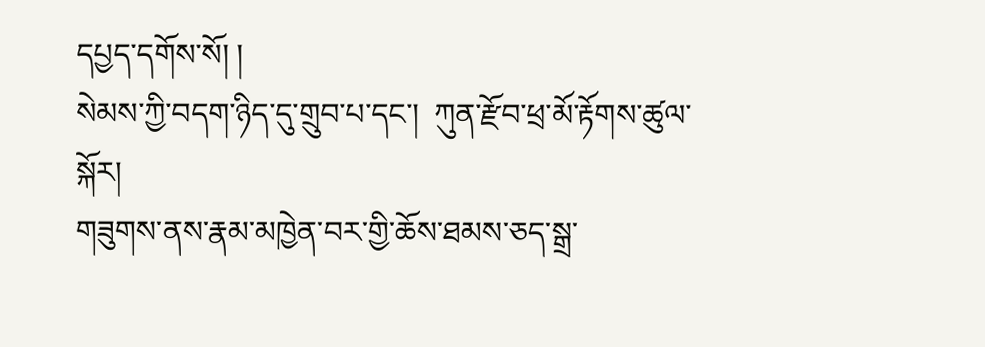དཔྱད་དགོས་སོ། །
སེམས་ཀྱི་བདག་ཉིད་དུ་གྲུབ་པ་དང་།  ཀུན་རྫོབ་ཕྲ་མོ་རྟོགས་ཚུལ་སྐོར།
གཟུགས་ནས་རྣམ་མཁྱེན་བར་གྱི་ཆོས་ཐམས་ཅད་སྒྲ་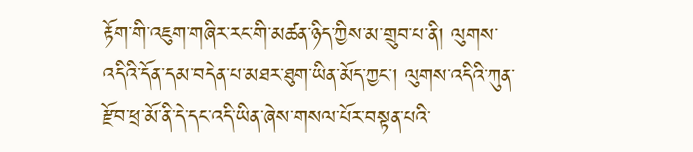རྟོག་གི་འཇུག་གཞིར་རང་གི་མཚན་ཉིད་ཀྱིས་མ་གྲུབ་པ་ནི། ལུགས་འདིའི་དོན་དམ་བདེན་པ་མཐར་ཐུག་ཡིན་མོད་ཀྱང་། ལུགས་འདིའི་ཀུན་རྫོབ་ཕྲ་མོ་ནི་དེ་དང་འདི་ཡིན་ཞེས་གསལ་པོར་བསྟན་པའི་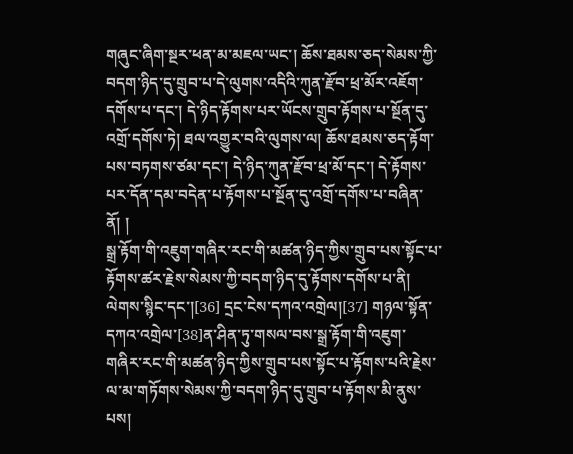གཞུང་ཞིག་སྔར་ཕན་མ་མཇལ་ཡང་། ཆོས་ཐམས་ཅད་སེམས་ཀྱི་བདག་ཉིད་དུ་གྲུབ་པ་དེ་ལུགས་འདིའི་ཀུན་རྫོབ་ཕྲ་མོར་འཇོག་དགོས་པ་དང་། དེ་ཉིད་རྟོགས་པར་ཡོངས་གྲུབ་རྟོགས་པ་སྔོན་དུ་འགྲོ་དགོས་ཏེ། ཐལ་འགྱུར་བའི་ལུགས་ལ། ཆོས་ཐམས་ཅད་རྟོག་པས་བཏགས་ཙམ་དང་། དེ་ཉིད་ཀུན་རྫོབ་ཕྲ་མོ་དང་། དེ་རྟོགས་པར་དོན་དམ་བདེན་པ་རྟོགས་པ་སྔོན་དུ་འགྲོ་དགོས་པ་བཞིན་ནོ། །
སྒྲ་རྟོག་གི་འཇུག་གཞིར་རང་གི་མཚན་ཉིད་ཀྱིས་གྲུབ་པས་སྟོང་པ་རྟོགས་ཚར་རྗེས་སེམས་ཀྱི་བདག་ཉིད་དུ་རྟོགས་དགོས་པ་ནི། ལེགས་སྙིང་དང་།[36] དྲང་ངེས་དཀའ་འགྲེལ།[37] གཉལ་སྟོན་དཀའ་འགྲེལ་[38]ན་ཤིན་ཏུ་གསལ་བས་སྒྲ་རྟོག་གི་འཇུག་གཞིར་རང་གི་མཚན་ཉིད་ཀྱིས་གྲུབ་པས་སྟོང་པ་རྟོགས་པའི་རྗེས་ལ་མ་གཏོགས་སེམས་ཀྱི་བདག་ཉིད་དུ་གྲུབ་པ་རྟོགས་མི་ནུས་པས།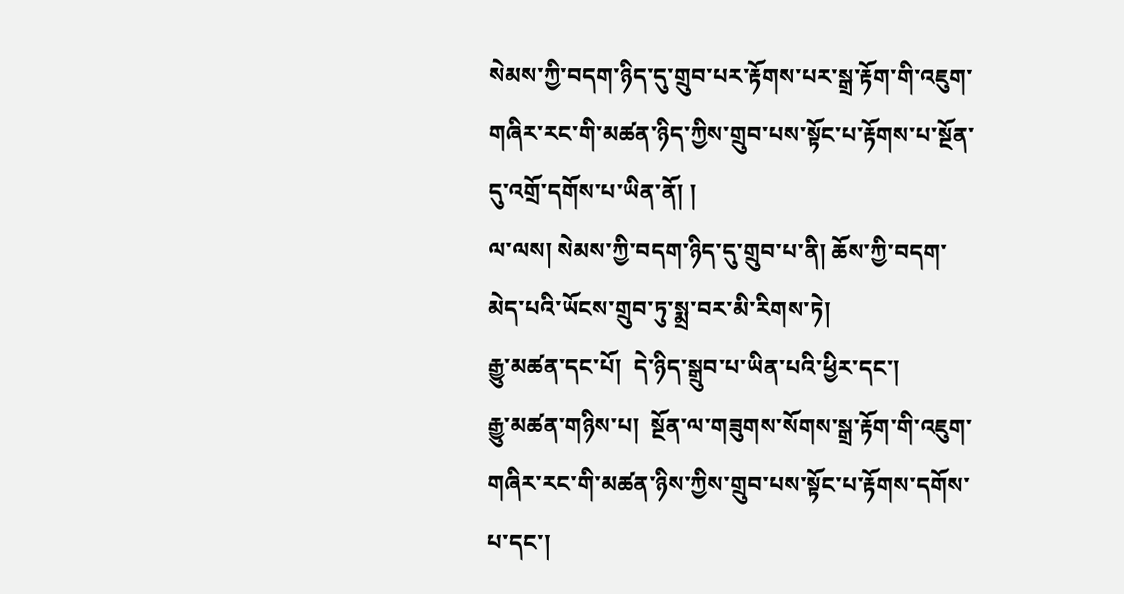སེམས་ཀྱི་བདག་ཉིད་དུ་གྲུབ་པར་རྟོགས་པར་སྒྲ་རྟོག་གི་འཇུག་གཞིར་རང་གི་མཚན་ཉིད་ཀྱིས་གྲུབ་པས་སྟོང་པ་རྟོགས་པ་སྔོན་དུ་འགྲོ་དགོས་པ་ཡིན་ནོ། །
ལ་ལས། སེམས་ཀྱི་བདག་ཉིད་དུ་གྲུབ་པ་ནི། ཆོས་ཀྱི་བདག་མེད་པའི་ཡོངས་གྲུབ་ཏུ་སྨྲ་བར་མི་རིགས་ཏེ།
རྒྱུ་མཚན་དང་པོ།  དེ་ཉིད་སྒྲུབ་པ་ཡིན་པའི་ཕྱིར་དང་།
རྒྱུ་མཚན་གཉིས་པ།  སྔོན་ལ་གཟུགས་སོགས་སྒྲ་རྟོག་གི་འཇུག་གཞིར་རང་གི་མཚན་ཉིས་ཀྱིས་གྲུབ་པས་སྟོང་པ་རྟོགས་དགོས་པ་དང་།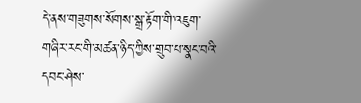དེ་ནས་གཟུགས་སོགས་སྒྲ་རྟོག་གི་འཇུག་གཞིར་རང་གི་མཚན་ཉིད་ཀྱིས་གྲུབ་པ་སྣང་བའི་དབང་ཤེས་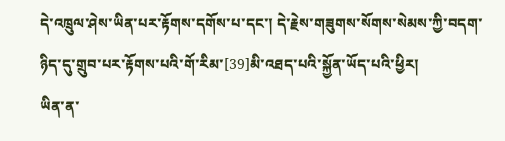དེ་འཁྲུལ་ཤེས་ཡིན་པར་རྟོགས་དགོས་པ་དང་། དེ་རྗེས་གཟུགས་སོགས་སེམས་ཀྱི་བདག་ཉིད་དུ་གྲུབ་པར་རྟོགས་པའི་གོ་རིམ་[39]མི་འཐད་པའི་སྐྱོན་ཡོད་པའི་ཕྱིར།
ཡིན་ན་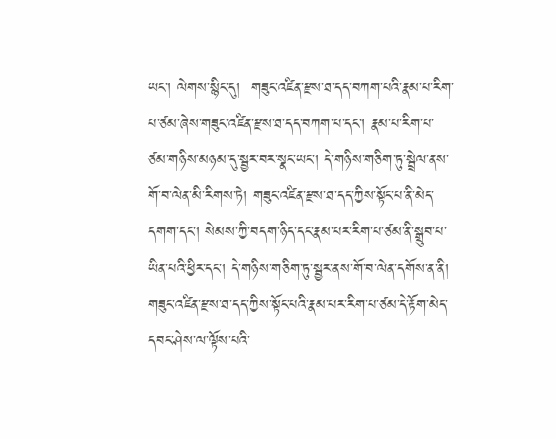ཡང་། ལེགས་སྙིང་དུ།  གཟུང་འཛིན་རྫས་ཐ་དད་བཀག་པའི་རྣམ་པ་རིག་པ་ཙམ་ཞེས་གཟུང་འཛིན་རྫས་ཐ་དད་བཀག་པ་དང་། རྣམ་པ་རིག་པ་ཙམ་གཉིས་མཉམ་དུ་སྦྱར་བར་སྣང་ཡང་། དེ་གཉིས་གཅིག་ཏུ་སྦྲེལ་ནས་གོ་བ་ལེན་མི་རིགས་ཏེ། གཟུང་འཛིན་རྫས་ཐ་དད་ཀྱིས་སྟོང་པ་ནི་མེད་དགག་དང་། སེམས་ཀྱི་བདག་ཉིད་དང་རྣམ་པར་རིག་པ་ཙམ་ནི་སྒྲུབ་པ་ཡིན་པའི་ཕྱིར་དང་། དེ་གཉིས་གཅིག་ཏུ་སྦྱར་ནས་གོ་བ་ལེན་དགོས་ན་ནི། གཟུང་འཛིན་རྫས་ཐ་དད་ཀྱིས་སྟོང་པའི་རྣམ་པར་རིག་པ་ཙམ་དེ་རྟོག་མེད་དབང་ཤེས་ལ་ལྟོས་པའི་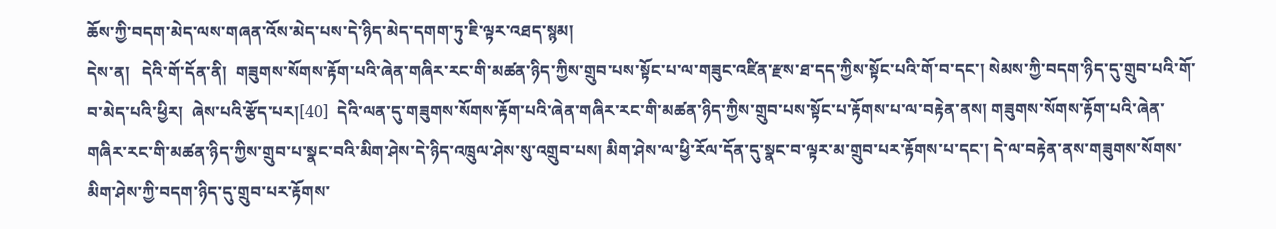ཆོས་ཀྱི་བདག་མེད་ལས་གཞན་འོས་མེད་པས་དེ་ཉིད་མེད་དགག་ཏུ་ཇི་ལྟར་འཐད་སྙམ།
དེས་ན།   དེའི་གོ་དོན་ནི།  གཟུགས་སོགས་རྟོག་པའི་ཞེན་གཞིར་རང་གི་མཚན་ཉིད་ཀྱིས་གྲུབ་པས་སྟོང་པ་ལ་གཟུང་འཛིན་རྫས་ཐ་དད་ཀྱིས་སྟོང་པའི་གོ་བ་དང་། སེམས་ཀྱི་བདག་ཉིད་དུ་གྲུབ་པའི་གོ་བ་མེད་པའི་ཕྱིར།  ཞེས་པའི་རྩོད་པར།[40]  དེའི་ལན་དུ་གཟུགས་སོགས་རྟོག་པའི་ཞེན་གཞིར་རང་གི་མཚན་ཉིད་ཀྱིས་གྲུབ་པས་སྟོང་པ་རྟོགས་པ་ལ་བརྟེན་ནས། གཟུགས་སོགས་རྟོག་པའི་ཞེན་གཞིར་རང་གི་མཚན་ཉིད་ཀྱིས་གྲུབ་པ་སྣང་བའི་མིག་ཤེས་དེ་ཉིད་འཁྲུལ་ཤེས་སུ་འགྲུབ་པས། མིག་ཤེས་ལ་ཕྱི་རོལ་དོན་དུ་སྣང་བ་ལྟར་མ་གྲུབ་པར་རྟོགས་པ་དང་། དེ་ལ་བརྟེན་ནས་གཟུགས་སོགས་མིག་ཤེས་ཀྱི་བདག་ཉིད་དུ་གྲུབ་པར་རྟོགས་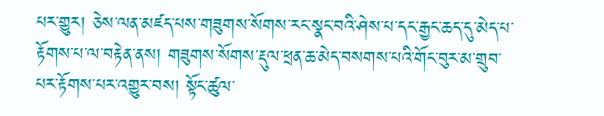པར་གྱུར། ཅེས་ལན་མཛད་པས་གཟུགས་སོགས་རང་སྣང་བའི་ཤེས་པ་དང་རྒྱང་ཆད་དུ་མེད་པ་རྟོགས་པ་ལ་བརྟེན་ནས། གཟུགས་སོགས་རྡུལ་ཕྲན་ཆ་མེད་བསགས་པའི་གོང་བུར་མ་གྲུབ་པར་རྟོགས་པར་འགྱུར་བས། སྟོང་ཚུལ་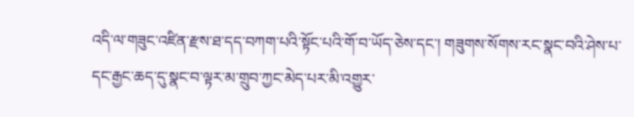འདི་ལ་གཟུང་འཛིན་རྫས་ཐ་དད་བཀག་པའི་སྟོང་པའི་གོ་བ་ཡོད་ཅེས་དང་། གཟུགས་སོགས་རང་སྣང་བའི་ཤེས་པ་དང་རྒྱང་ཆད་དུ་སྣང་བ་ལྟར་མ་གྲུབ་ཀྱང་མེད་པར་མི་འགྱུར་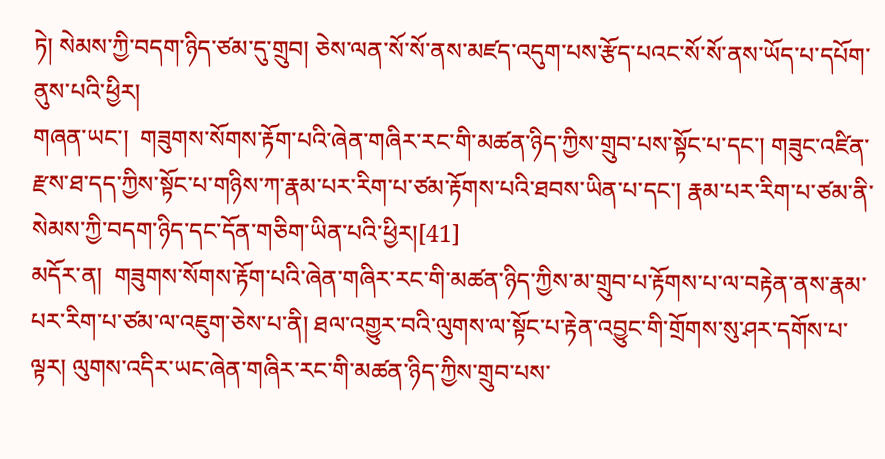ཏེ། སེམས་ཀྱི་བདག་ཉིད་ཙམ་དུ་གྲུབ། ཅེས་ལན་སོ་སོ་ནས་མཛད་འདུག་པས་རྩོད་པའང་སོ་སོ་ནས་ཡོད་པ་དཔོག་ནུས་པའི་ཕྱིར།
གཞན་ཡང་།  གཟུགས་སོགས་རྟོག་པའི་ཞེན་གཞིར་རང་གི་མཚན་ཉིད་ཀྱིས་གྲུབ་པས་སྟོང་པ་དང་། གཟུང་འཛིན་རྫས་ཐ་དད་ཀྱིས་སྟོང་པ་གཉིས་ཀ་རྣམ་པར་རིག་པ་ཙམ་རྟོགས་པའི་ཐབས་ཡིན་པ་དང་། རྣམ་པར་རིག་པ་ཙམ་ནི་སེམས་ཀྱི་བདག་ཉིད་དང་དོན་གཅིག་ཡིན་པའི་ཕྱིར།[41]
མདོར་ན།  གཟུགས་སོགས་རྟོག་པའི་ཞེན་གཞིར་རང་གི་མཚན་ཉིད་ཀྱིས་མ་གྲུབ་པ་རྟོགས་པ་ལ་བརྟེན་ནས་རྣམ་པར་རིག་པ་ཙམ་ལ་འཇུག་ཅེས་པ་ནི། ཐལ་འགྱུར་བའི་ལུགས་ལ་སྟོང་པ་རྟེན་འབྱུང་གི་གྲོགས་སུ་ཤར་དགོས་པ་ལྟར། ལུགས་འདིར་ཡང་ཞེན་གཞིར་རང་གི་མཚན་ཉིད་ཀྱིས་གྲུབ་པས་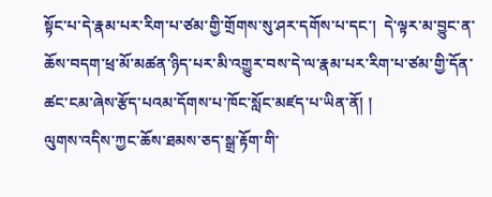སྟོང་པ་དེ་རྣམ་པར་རིག་པ་ཙམ་གྱི་གྲོགས་སུ་ཤར་དགོས་པ་དང་།  དེ་ལྟར་མ་བྱུང་ན་ཆོས་བདག་ཕྲ་མོ་མཚན་ཉིད་པར་མི་འགྱུར་བས་དེ་ལ་རྣམ་པར་རིག་པ་ཙམ་གྱི་དོན་ཚང་ངམ་ཞེས་རྩོད་པའམ་དོགས་པ་ཁོང་སློང་མཛད་པ་ཡིན་ནོ། །
ལུགས་འདིས་ཀྱང་ཆོས་ཐམས་ཅད་སྒྲ་རྟོག་གི་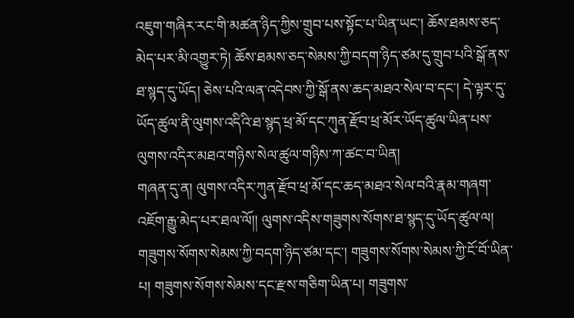འཇུག་གཞིར་རང་གི་མཚན་ཉིད་ཀྱིས་གྲུབ་པས་སྟོང་པ་ཡིན་ཡང་། ཆོས་ཐམས་ཅད་མེད་པར་མི་འགྱུར་ཏེ། ཆོས་ཐམས་ཅད་སེམས་ཀྱི་བདག་ཉིད་ཙམ་དུ་གྲུབ་པའི་སྒོ་ནས་ཐ་སྙད་དུ་ཡོད། ཅེས་པའི་ལན་འདེབས་ཀྱི་སྒོ་ནས་ཆད་མཐའ་སེལ་བ་དང་། དེ་ལྟར་དུ་ཡོད་ཚུལ་ནི་ལུགས་འདིའི་ཐ་སྙད་ཕྲ་མོ་དང་ཀུན་རྫོབ་ཕྲ་མོར་ཡོད་ཚུལ་ཡིན་པས་ལུགས་འདིར་མཐའ་གཉིས་སེལ་ཚུལ་གཉིས་ཀ་ཚང་བ་ཡིན།
གཞན་དུ་ན། ལུགས་འདིར་ཀུན་རྫོབ་ཕྲ་མོ་དང་ཆད་མཐའ་སེལ་བའི་རྣམ་གཞག་འཇོག་རྒྱུ་མེད་པར་ཐལ་ལོ།། ལུགས་འདིས་གཟུགས་སོགས་ཐ་སྙད་དུ་ཡོད་ཚུལ་ལ། གཟུགས་སོགས་སེམས་ཀྱི་བདག་ཉིད་ཙམ་དང་། གཟུགས་སོགས་སེམས་ཀྱི་ངོ་བོ་ཡིན་པ། གཟུགས་སོགས་སེམས་དང་རྫས་གཅིག་ཡིན་པ། གཟུགས་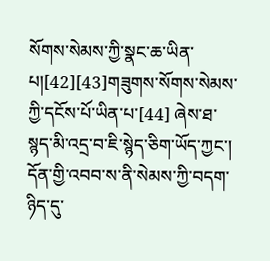སོགས་སེམས་ཀྱི་སྣང་ཆ་ཡིན་པ།[42][43]གཟུགས་སོགས་སེམས་ཀྱི་དངོས་པོ་ཡིན་པ་[44] ཞེས་ཐ་སྙད་མི་འདྲ་བ་ཇི་སྙེད་ཅིག་ཡོད་ཀྱང་། དོན་གྱི་འབབ་ས་ནི་སེམས་ཀྱི་བདག་ཉིད་དུ་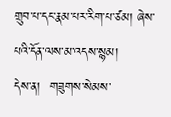གྲུབ་པ་དང་རྣམ་པར་རིག་པ་ཙམ། ཞེས་པའི་དོན་ལས་མ་འདས་སྙམ།
དེས་ན།  གཟུགས་སེམས་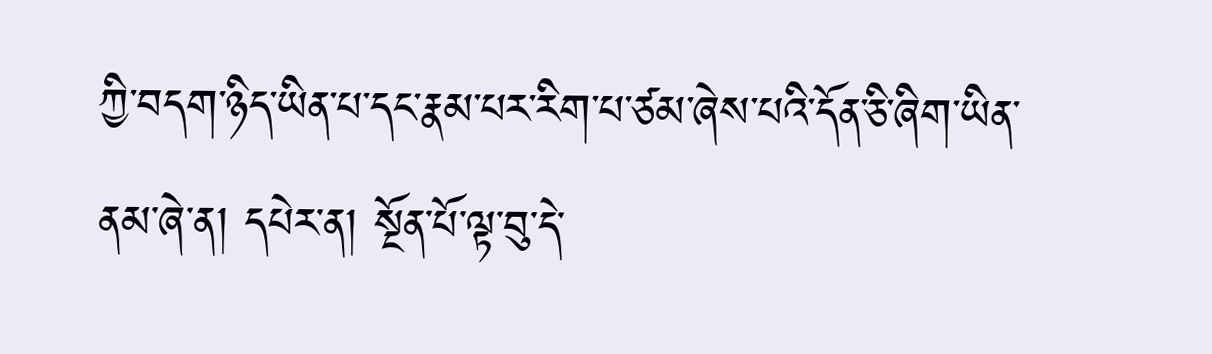ཀྱི་བདག་ཉིད་ཡིན་པ་དང་རྣམ་པར་རིག་པ་ཙམ་ཞེས་པའི་དོན་ཅི་ཞིག་ཡིན་ནམ་ཞེ་ན། དཔེར་ན། སྔོན་པོ་ལྟ་བུ་དེ་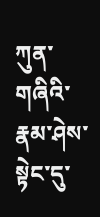ཀུན་གཞིའི་རྣམ་ཤེས་སྟེང་དུ་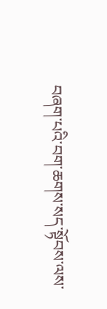བཞག་པའི་བག་ཆགས་སད་སྟོབས་ལས་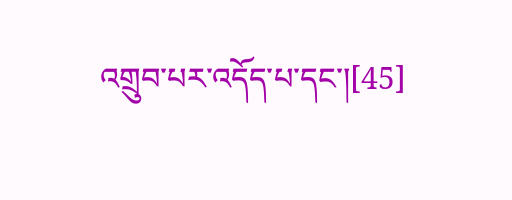འགྲུབ་པར་འདོད་པ་དང་།[45]